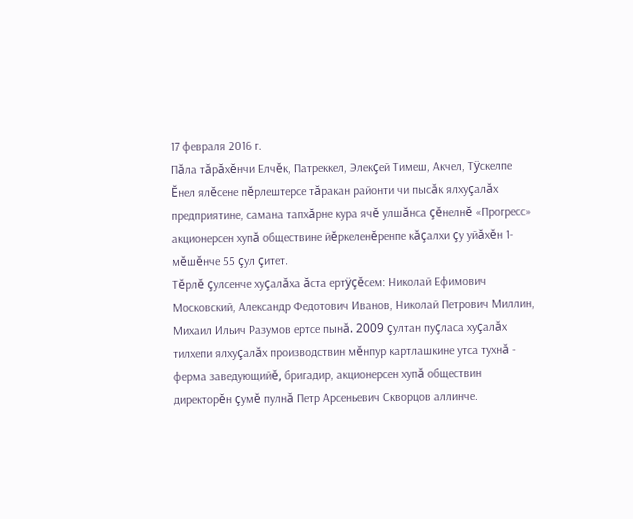17 февраля 2016 г.
Пăла тăрăхĕнчи Елчĕк, Патреккел, Элекçей Тимеш, Акчел, Тÿскелпе Ĕнел ялĕсене пĕрлештерсе тăракан районти чи пысăк ялхуçалăх предприятине, самана тапхăрне кура ячĕ улшăнса çĕнелнĕ «Прогресс» акционерсен хупă обществине йĕркеленĕренпе кăçалхи çу уйăхĕн 1-мĕшĕнче 55 çул çитет.
Тĕрлĕ çулсенче хуçалăха ăста ертÿçĕсем: Николай Ефимович Московский, Александр Федотович Иванов, Николай Петрович Миллин, Михаил Ильич Разумов ертсе пынă. 2009 çултан пуçласа хуçалăх тилхепи ялхуçалăх производствин мĕнпур картлашкине утса тухнă - ферма заведующийĕ, бригадир, акционерсен хупă обществин директорĕн çумĕ пулнă Петр Арсеньевич Скворцов аллинче.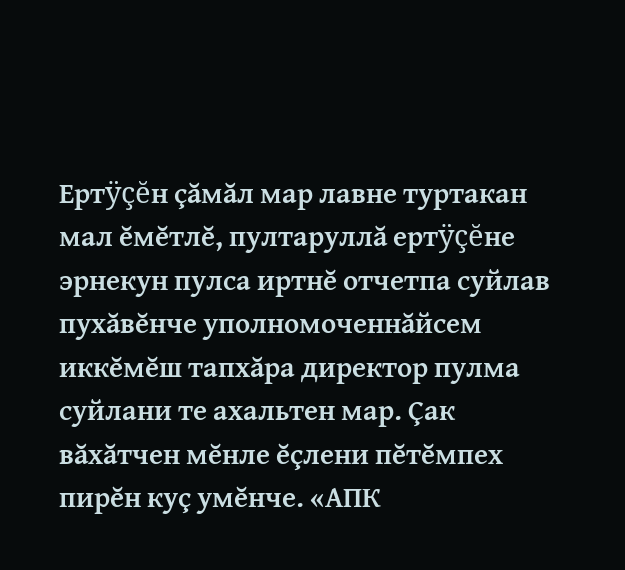Ертÿçĕн çăмăл мар лавне туртакан мал ĕмĕтлĕ, пултаруллă ертÿçĕне эрнекун пулса иртнĕ отчетпа суйлав пухăвĕнче уполномоченнăйсем иккĕмĕш тапхăра директор пулма суйлани те ахальтен мар. Çак вăхăтчен мĕнле ĕçлени пĕтĕмпех пирĕн куç умĕнче. «АПК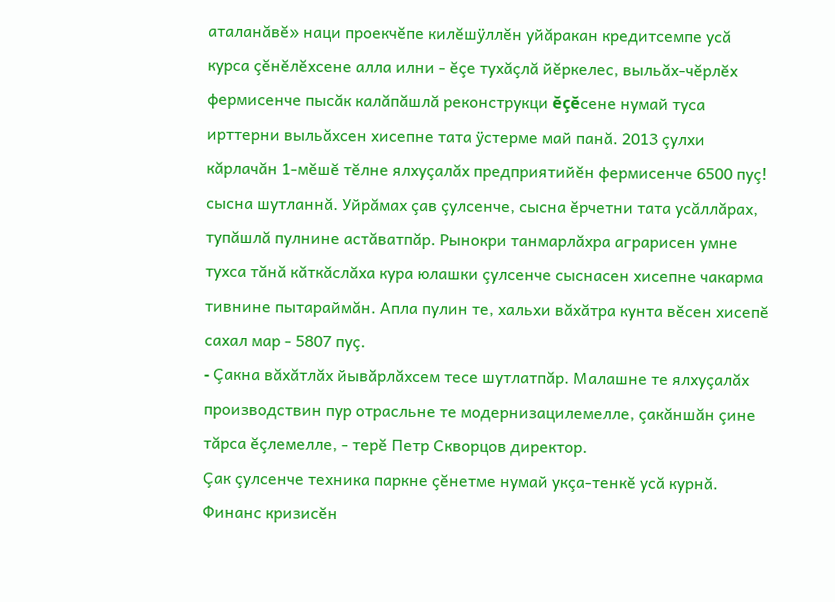аталанăвĕ» наци проекчĕпе килĕшÿллĕн уйăракан кредитсемпе усă курса çĕнĕлĕхсене алла илни - ĕçе тухăçлă йĕркелес, выльăх-чĕрлĕх фермисенче пысăк калăпăшлă реконструкци ĕçĕсене нумай туса ирттерни выльăхсен хисепне тата ÿстерме май панă. 2013 çулхи кăрлачăн 1-мĕшĕ тĕлне ялхуçалăх предприятийĕн фермисенче 6500 пуç! сысна шутланнă. Уйрăмах çав çулсенче, сысна ĕрчетни тата усăллăрах, тупăшлă пулнине астăватпăр. Рынокри танмарлăхра аграрисен умне тухса тăнă кăткăслăха кура юлашки çулсенче сыснасен хисепне чакарма тивнине пытараймăн. Апла пулин те, хальхи вăхăтра кунта вĕсен хисепĕ сахал мар - 5807 пуç.
- Çакна вăхăтлăх йывăрлăхсем тесе шутлатпăр. Малашне те ялхуçалăх производствин пур отрасльне те модернизацилемелле, çакăншăн çине тăрса ĕçлемелле, - терĕ Петр Скворцов директор.
Çак çулсенче техника паркне çĕнетме нумай укçа-тенкĕ усă курнă. Финанс кризисĕн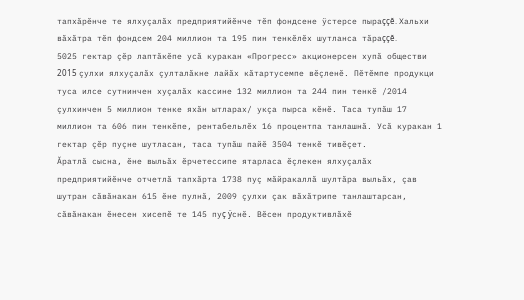тапхăрĕнче те ялхуçалăх предприятийĕнче тĕп фондсене ÿстерсе пыраççĕ. Хальхи вăхăтра тĕп фондсем 204 миллион та 195 пин тенкĕлĕх шутланса тăраççĕ.
5025 гектар çĕр лаптăкĕпе усă куракан «Прогресс» акционерсен хупă обществи 2015 çулхи ялхуçалăх çулталăкне лайăх кăтартусемпе вĕçленĕ. Пĕтĕмпе продукци туса илсе сутнинчен хуçалăх кассине 132 миллион та 244 пин тенкĕ /2014 çулхинчен 5 миллион тенке яхăн ытларах/ укçа пырса кĕнĕ. Таса тупăш 17 миллион та 606 пин тенкĕпе, рентабельлĕх 16 процентпа танлашнă. Усă куракан 1 гектар çĕр пуçне шутласан, таса тупăш пайĕ 3504 тенкĕ тивĕçет.
Ăратлă сысна, ĕне выльăх ĕрчетессипе ятарласа ĕçлекен ялхуçалăх предприятийĕнче отчетлă тапхăрта 1738 пуç мăйракаллă шултăра выльăх, çав шутран сăвăнакан 615 ĕне пулнă, 2009 çулхи çак вăхăтрипе танлаштарсан, сăвăнакан ĕнесен хисепĕ те 145 пуç ÿснĕ. Вĕсен продуктивлăхĕ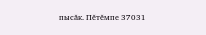пысăк. Пĕтĕмпе 37031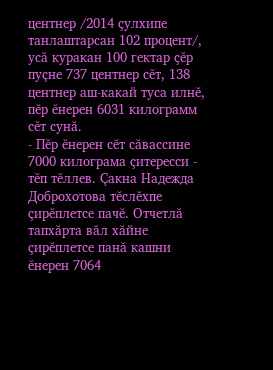центнер /2014 çулхипе танлаштарсан 102 процент/, усă куракан 100 гектар çĕр пуçне 737 центнер сĕт, 138 центнер аш-какай туса илнĕ, пĕр ĕнерен 6031 килограмм сĕт сунă.
- Пĕр ĕнерен сĕт сăвассине 7000 килограма çитересси - тĕп тĕллев. Çакна Надежда Доброхотова тĕслĕхпе çирĕплетсе пачĕ. Отчетлă тапхăрта вăл хăйне çирĕплетсе панă кашни ĕнерен 7064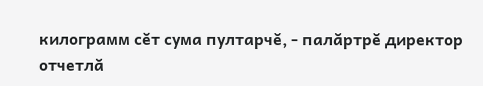килограмм сĕт сума пултарчĕ, - палăртрĕ директор отчетлă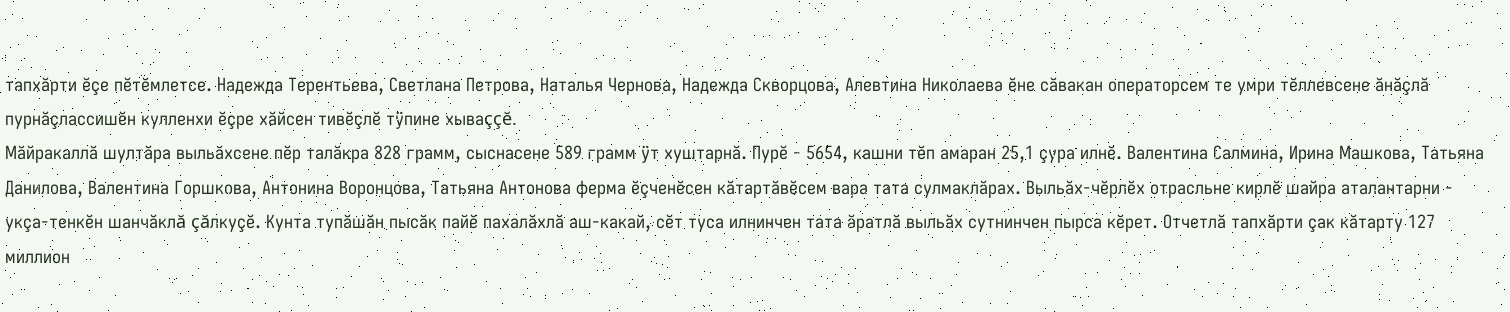тапхăрти ĕçе пĕтĕмлетсе. Надежда Терентьева, Светлана Петрова, Наталья Чернова, Надежда Скворцова, Алевтина Николаева ĕне сăвакан операторсем те умри тĕллевсене ăнăçлă пурнăçлассишĕн кулленхи ĕçре хăйсен тивĕçлĕ тÿпине хываççĕ.
Мăйракаллă шултăра выльăхсене пĕр талăкра 828 грамм, сыснасене 589 грамм ÿт хуштарнă. Пурĕ - 5654, кашни тĕп амаран 25,1 çура илнĕ. Валентина Салмина, Ирина Машкова, Татьяна Данилова, Валентина Горшкова, Антонина Воронцова, Татьяна Антонова ферма ĕçченĕсен кăтартăвĕсем вара тата сулмаклăрах. Выльăх-чĕрлĕх отрасльне кирлĕ шайра аталантарни - укçа-тенкĕн шанчăклă çăлкуçĕ. Кунта тупăшăн пысăк пайĕ пахалăхлă аш-какай, сĕт туса илнинчен тата ăратлă выльăх сутнинчен пырса кĕрет. Отчетлă тапхăрти çак кăтарту 127 миллион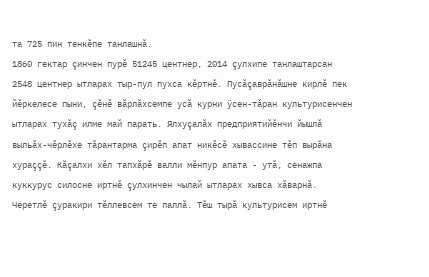та 725 пин тенкĕпе танлашнă.
1860 гектар çинчен пурĕ 51245 центнер, 2014 çулхипе танлаштарсан 2548 центнер ытларах тыр-пул пухса кĕртнĕ. Пусăçаврăнăшне кирлĕ пек йĕркелесе пыни, çĕнĕ вăрлăхсемпе усă курни ÿсен-тăран культурисенчен ытларах тухăç илме май парать. Ялхуçалăх предприятийĕнчи йышлă выльăх-чĕрлĕхе тăрантарма çирĕп апат никĕсĕ хывассине тĕп вырăна хураççĕ. Кăçалхи хĕл тапхăрĕ валли мĕнпур апата - утă, сенажпа куккурус силосне иртнĕ çулхинчен чылай ытларах хывса хăварнă.
Черетлĕ çуракири тĕллевсем те паллă. Тĕш тырă культурисем иртнĕ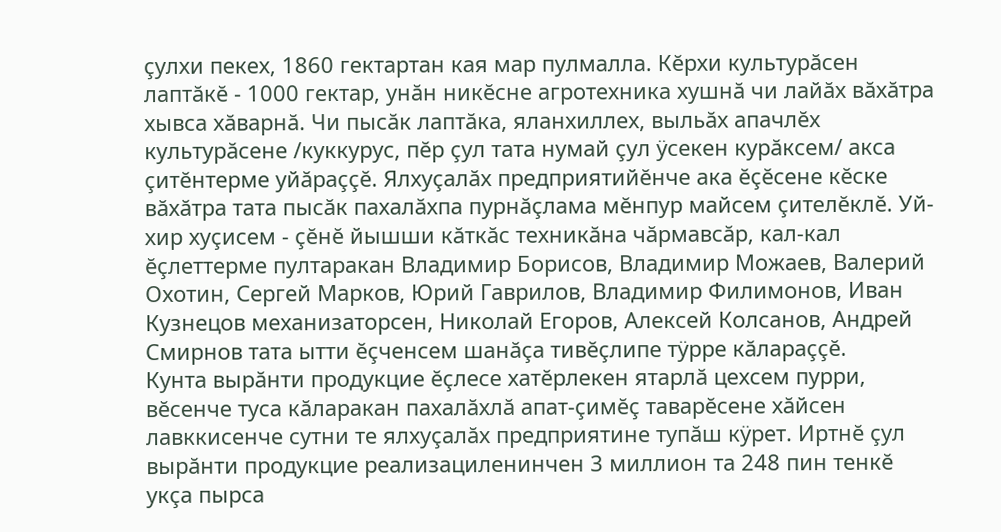çулхи пекех, 1860 гектартан кая мар пулмалла. Кĕрхи культурăсен лаптăкĕ - 1000 гектар, унăн никĕсне агротехника хушнă чи лайăх вăхăтра хывса хăварнă. Чи пысăк лаптăка, яланхиллех, выльăх апачлĕх культурăсене /куккурус, пĕр çул тата нумай çул ÿсекен курăксем/ акса çитĕнтерме уйăраççĕ. Ялхуçалăх предприятийĕнче ака ĕçĕсене кĕске вăхăтра тата пысăк пахалăхпа пурнăçлама мĕнпур майсем çителĕклĕ. Уй-хир хуçисем - çĕнĕ йышши кăткăс техникăна чăрмавсăр, кал-кал ĕçлеттерме пултаракан Владимир Борисов, Владимир Можаев, Валерий Охотин, Сергей Марков, Юрий Гаврилов, Владимир Филимонов, Иван Кузнецов механизаторсен, Николай Егоров, Алексей Колсанов, Андрей Смирнов тата ытти ĕçченсем шанăçа тивĕçлипе тÿрре кăлараççĕ.
Кунта вырăнти продукцие ĕçлесе хатĕрлекен ятарлă цехсем пурри, вĕсенче туса кăларакан пахалăхлă апат-çимĕç таварĕсене хăйсен лавккисенче сутни те ялхуçалăх предприятине тупăш кÿрет. Иртнĕ çул вырăнти продукцие реализациленинчен 3 миллион та 248 пин тенкĕ укçа пырса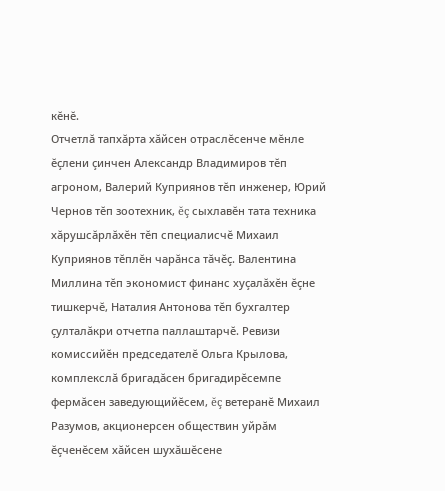кĕнĕ.
Отчетлă тапхăрта хăйсен отраслĕсенче мĕнле ĕçлени çинчен Александр Владимиров тĕп агроном, Валерий Куприянов тĕп инженер, Юрий Чернов тĕп зоотехник, ĕç сыхлавĕн тата техника хăрушсăрлăхĕн тĕп специалисчĕ Михаил Куприянов тĕплĕн чарăнса тăчĕç. Валентина Миллина тĕп экономист финанс хуçалăхĕн ĕçне тишкерчĕ, Наталия Антонова тĕп бухгалтер çулталăкри отчетпа паллаштарчĕ. Ревизи комиссийĕн председателĕ Ольга Крылова, комплекслă бригадăсен бригадирĕсемпе фермăсен заведующийĕсем, ĕç ветеранĕ Михаил Разумов, акционерсен обществин уйрăм ĕçченĕсем хăйсен шухăшĕсене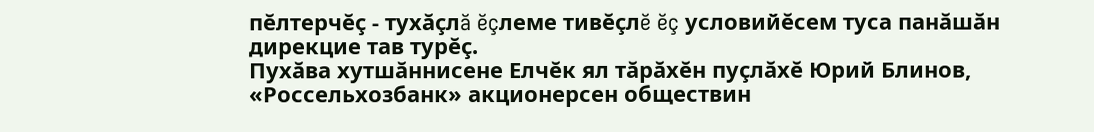пĕлтерчĕç - тухăçлă ĕçлеме тивĕçлĕ ĕç условийĕсем туса панăшăн дирекцие тав турĕç.
Пухăва хутшăннисене Елчĕк ял тăрăхĕн пуçлăхĕ Юрий Блинов, «Россельхозбанк» акционерсен обществин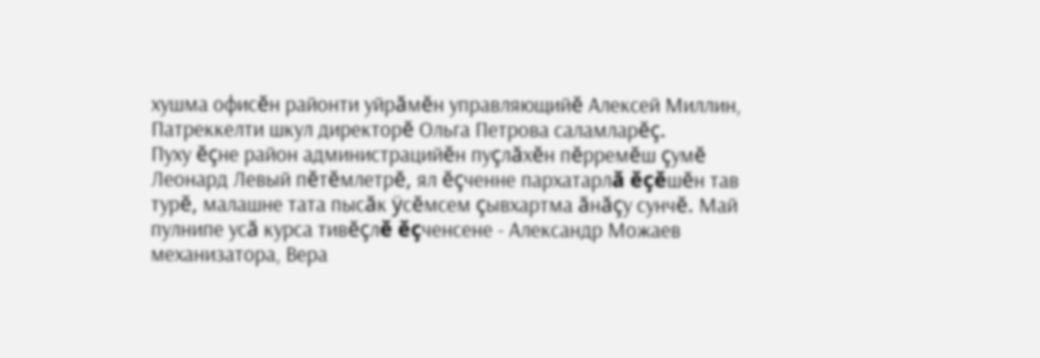хушма офисĕн районти уйрăмĕн управляющийĕ Алексей Миллин, Патреккелти шкул директорĕ Ольга Петрова саламларĕç.
Пуху ĕçне район администрацийĕн пуçлăхĕн пĕрремĕш çумĕ Леонард Левый пĕтĕмлетрĕ, ял ĕçченне пархатарлă ĕçĕшĕн тав турĕ, малашне тата пысăк ÿсĕмсем çывхартма ăнăçу сунчĕ. Май пулнипе усă курса тивĕçлĕ ĕçченсене - Александр Можаев механизатора, Вера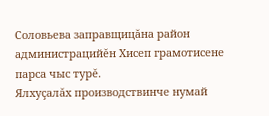Соловьева заправщицăна район администрацийĕн Хисеп грамотисене парса чыс турĕ.
Ялхуçалăх производствинче нумай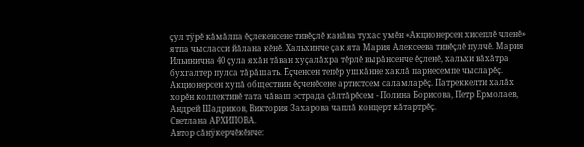çул тÿрĕ кăмăлпа ĕçлекенсене тивĕçлĕ канăва тухас умĕн «Акционерсен хисеплĕ членĕ» ятпа чысласси йăлана кĕнĕ. Хальхинче çак ята Мария Алексеева тивĕçлĕ пулчĕ. Мария Ильинична 40 çула яхăн тăван хуçалăхра тĕрлĕ вырăнсенче ĕçленĕ, хальхи вăхăтра бухгалтер пулса тăрăшать. Ĕçченсен тепĕр ушкăнне хаклă парнесемпе чысларĕç.
Акционерсен хупă обществин ĕçченĕсене артистсем саламларĕç. Патреккелти халăх хорĕн коллективĕ тата чăваш эстрада çăлтăрĕсем - Полина Борисова, Петр Ермолаев, Андрей Шадриков, Виктория Захарова чаплă концерт кăтартрĕç.
Светлана АРХИПОВА.
Автор сăнÿкерчĕкĕнче: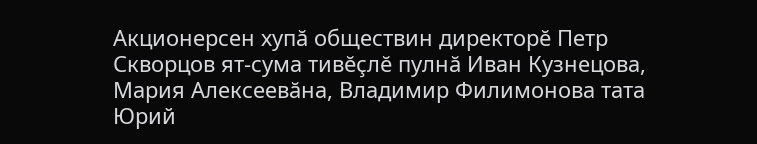Акционерсен хупă обществин директорĕ Петр Скворцов ят-сума тивĕçлĕ пулнă Иван Кузнецова, Мария Алексеевăна, Владимир Филимонова тата Юрий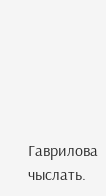Гаврилова чыслать.